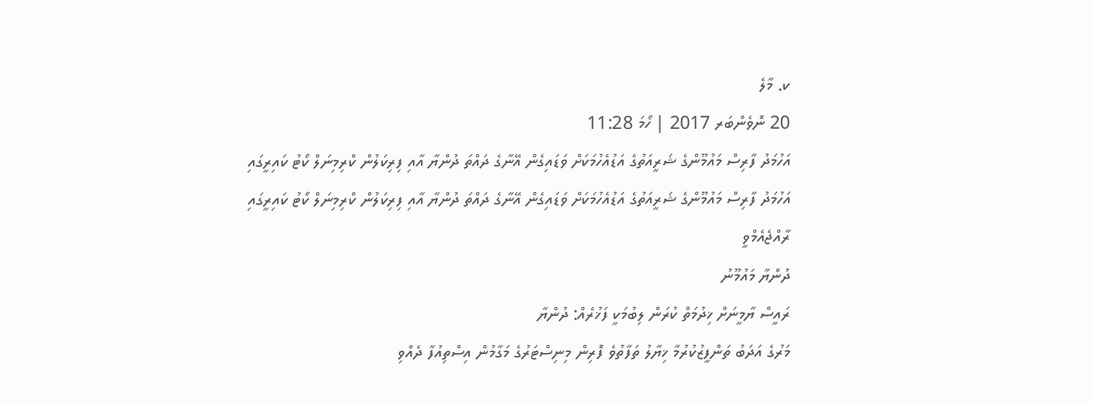ކ. މާލެ
20 ނޮވެންބަރ 2017 | ހޯމަ 11:28
އަހުމަދު ފާރިސް މައުމޫންގެ ޝަރީއަތުގެ އަޑުއެހުމަކަށް ވަޑައިގެން އޭނާގެ ދައްތަ ދުންޔާ އާއި ފިރިކަލުން ކްރިމިނަލް ކޯޓު ކައިރީގައި
އަހުމަދު ފާރިސް މައުމޫންގެ ޝަރީއަތުގެ އަޑުއެހުމަކަށް ވަޑައިގެން އޭނާގެ ދައްތަ ދުންޔާ އާއި ފިރިކަލުން ކްރިމިނަލް ކޯޓު ކައިރީގައި
ރާއްޖެއެމްވީ
ދުންޔާ މައުމޫނު
ރައީސް ޔާމީނަށް ޚިދުމަތް ކުރަން ލިބުމަކީ ފަޚުރެއް: ދުންޔާ
މަރުގެ އަދަބު ތަންފީޒުކުރުމާ ޚިޔާލު ތަފާތުވެ ފޮރިން މިނިސްޓަރުގެ މަގާމުން އިސްތިއުފާ ދެއްވި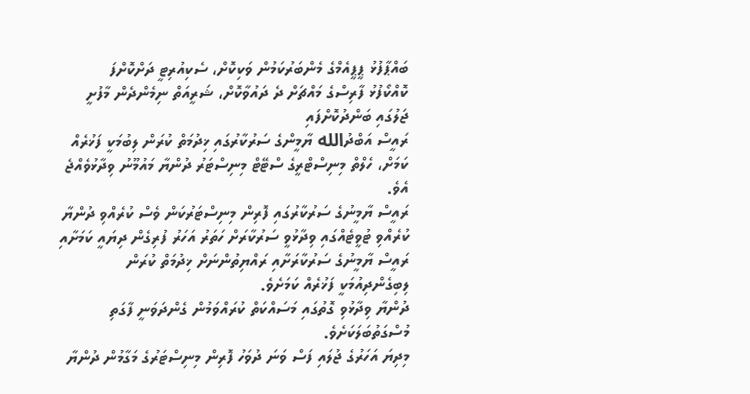ބައްޕާފުޅު ޕީޕީއެމްގެ މެންބަރުކަމުން ވަކިކޮށް، ސެކިއުރިޓީ ދަށްކޮށްފަ
ކޮއްކޯފުޅު ފާރިސްގެ މައްޗަށް ދެ ދައުވާކޮށް، ޝަރީއަތް ނިމެންދެން މާފުށީ ޖަލުގައި ބަންދުކޮށްފައި
ރައީސް އަބްދުالله ޔާމީންގެ ސަރުކާރުގައި ޚިދުމަތް ކުރަން ލިބުމަކީ ފަޚުރެއް ކަމަށް، ހެލްތް މިނިސްޓްރީގެ ސްޓޭޓް މިނިސްޓަރު ދުންޔާ މައުމޫނު ވިދާޅުވެއްޖެ އެވެ.
ރައީސް ޔާމީނުގެ ސަރުކާރުގައި ފޮރިން މިނިސްޓަރުކަން ވެސް ކުރެއްވި ދުންޔާ ކުރެއްވި ޓުވީޓެއްގައި ވިދާޅުވީ ސަރުކާރަށް ހަތަރު އަހަރު ފުރިގެން ދިޔައީ ކަމަށާއި ރައީސް ޔާމީނުގެ ސަރުކާރަށާއި ރައްޔިތުންނަށް ޚިދުމަތް ކުރަން ލިބިގެންދިއުމަކީ ފަޚުރެއް ކަމަށެވެ.
ދުންޔާ ވިދާޅުވި ގޮތުގައި މަސައްކަތް ކުރައްވަމުން ގެންދަވަނީ ފާގަތި މުސްގަތުބަލަކަށެވެ.
މިދިޔަ އަހަރުގެ ޖުލައި ފަސް ވަނަ ދުވަހު ފޮރިން މިނިސްޓަރުގެ މަގާމުން ދުންޔާ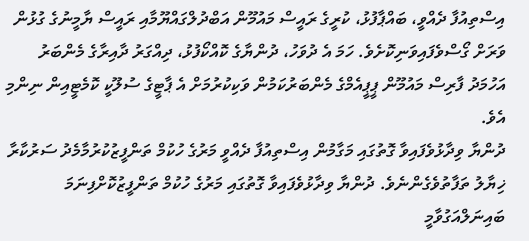އިސްތިއުފާ ދެއްވީ، ބައްޕާފުޅު، ކުރީގެ ރައީސް މައުމޫން އަބްދުލްގައްޔޫމާއި ރައީސް ޔާމީނުގެ ގުޅުން ވަރަށް ގޯސްވެފައިވަނިކޮށެވެ. ހަމަ އެ ދުވަހު، ދުންޔާގެ ކޮއްކޯފުޅު، ދިއްގަރު ދާއިރާގެ މެންބަރު އަހުމަދު ފާރިސް މައުމޫން ޕީޕީއެމްގެ މެންބަރުކަމުން ވަކިކުރުމަށް އެ ޕާޓީގެ ސުލޫކީ ކޮމެޓީއިން ނިންމި އެވެ.
ދުންޔާ ވިދާޅުވެފައިވާ ގޮތުގައި މަގާމުން އިސްތިއުފާ ދެއްވީ މަރުގެ ހުކުމް ތަންފީޒުކުރުމާމެދު ސަރުކާރާ ޚިޔާލު ތަފާތުވެގެންނެވެ. ދުންޔާ ވިދާޅުވެފައިވާ ގޮތުގައި މަރުގެ ހުކުމް ތަންފީޒުކޮށްފިނަމަ ބައިނަލްއަގުވާމީ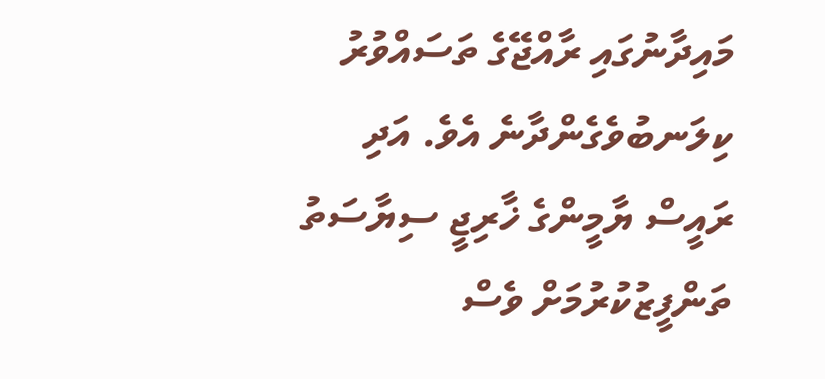މައިދާނުގައި ރާއްޖޭގެ ތަސައްވުރު ކިލަނބުވެގެންދާނެ އެވެ. އަދި ރައީސް ޔާމީންގެ ޚާރިޖީ ސިޔާސަތު ތަންފީޒުކުރުމަށް ވެސް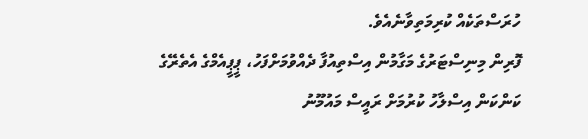ހުރަސްތަކެއް ކުރިމަތިވާނެއެވެ.
ފޮރިން މިނިސްޓަރުގެ މަގާމުން އިސްތިއުފާ ދެއްވުމަށްފަހު، ޕީޕީއެމްގެ އެތެރޭގެ ކަންކަން އިސްލާހު ކުރުމަށް ރައީސް މައުމޫނު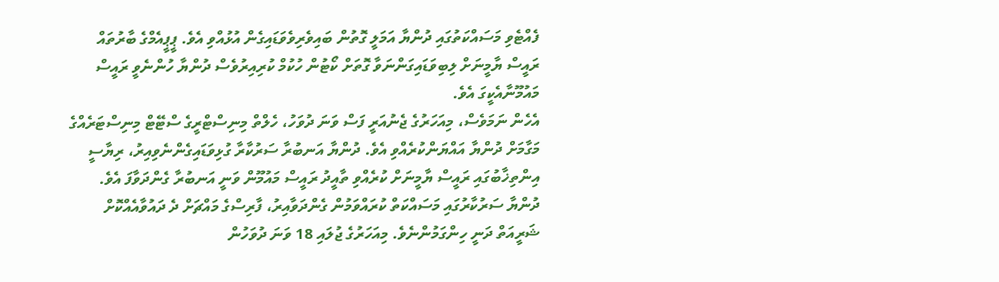ފެއްޓެވި މަސައްކަތުގައި ދުންޔާ އަމަލީ ގޮތުން ބައިވެރިވެވަޑައިގެން އުޅުއްވި އެވެ. ޕީޕީއެމްގެ ބާރުތައް ރައީސް ޔާމީނަށް ލިބިވަޑައިގަންނަވާ ގޮތަށް ކޯޓުން ހުކުމް ކުރިއިރުވެސް ދުންޔާ ހުންނެވީ ރައީސް މައުމޫނާއެކީގަ އެވެ.
އެހެން ނަމަވެސް، މިއަހަރުގެ ޖެނުއަރީ ފަސް ވަނަ ދުވަހު، ހެލްތް މިނިސްޓްރީގެ ސްޓޭޓް މިނިސްޓަރެއްގެ މަގާމަށް ދުންޔާ އައްޔަންކުރެއްވި އެވެ. ދުންޔާ އަނބުރާ ސަރުކާރާ ގުޅިވަޑައިގެންނެވިއިރު، ރިޔާސީ އިންތިޚާބުގައި ރައީސް ޔާމީނަށް ކުރެއްވި ތާއީދު ރައީސް މައުމޫން ވަނީ އަނބުރާ ގެންދަވާފަ އެވެ.
ދުންޔާ ސަރުކާރުގައި މަސައްކަތް ކުރައްވަމުން ގެންދަވާއިރު، ފާރިސްގެ މައްޗަށް ދެ ދައުވާއެއްކޮށް ޝަރީއަތް ދަނީ ހިންގަމުންނެވެ. މިއަހަރުގެ ޖުލައި 18 ވަނަ ދުވަހުން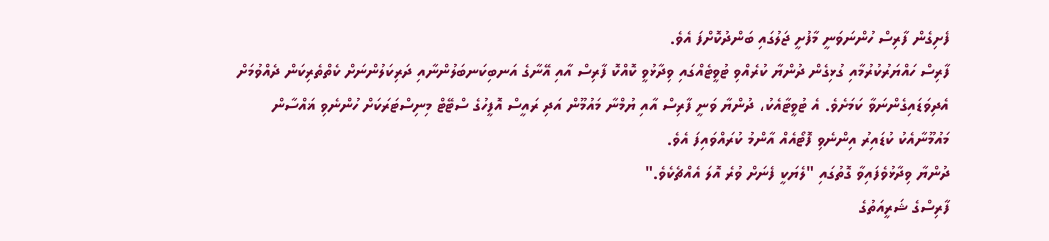ފެށިގެން ފާރިސް ހުންނަވަނީ މާފުށީ ޖަލުގައި ބަންދުކޮށްފަ އެވެ.
ފާރިސް ހައްޔަރުކުރުމާއި ގުޅިގެން ދުންޔާ ކުރެއްވި ޓުވީޓެއްގައި ވިދާޅުވީ ކޮއްކޮ ފާރިސް އާއި އޭނާގެ އަނބިކަނބަލުންނާއި ދަރިކަލުންނަށް ކެތްތެރިކަން ދެއްވުމަށް އެދިވަޑައިގެންނަވާ ކަމަށެވެ. އެ ޓުވީޓާއެކު، ދުންޔާ ވަނީ ފާރިސް އާއި ޔުމްނާ މައުމޫން އަދި ރައީސް އޮފީހުގެ ސްޓޭޓް މިނިސްޓަރަކަށް ހުންނެވި ޣައްސާން މައުމޫނާއެކު ކުޑައިރު އިންނެވި ފޮޓޯއެއް އާންމު ކުރައްވައިފަ އެވެ.
ދުންޔާ ވިދާޅުވެފައިވާ ގޮތުގައި "ލެޔަކީ ފެނަށް ވުރެ އޮލަ އެއްޗެކެވެ."
ފާރިސްގެ ޝަރީއަތުގެ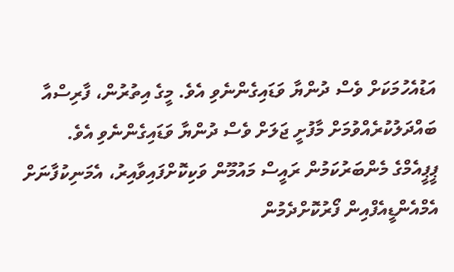އަޑުއެހުމަކަށް ވެސް ދުންޔާ ވަޑައިގެންނެވި އެވެ. މީގެ އިތުރުން، ފާރިސްއާ ބައްދަލުކުރެއްވުމަށް މާފުށީ ޖަލަށް ވެސް ދުންޔާ ވަޑައިގެންނެވި އެވެ.
ޕީޕީއެމްގެ މެންބަރުކަމުން ރައީސް މައުމޫން ވަކިކޮށްފައިވާއިރު، އެމަނިކުފާނަށް އެމްއެންޑީއެފްއިން ފޯރުކޮށްދެމުން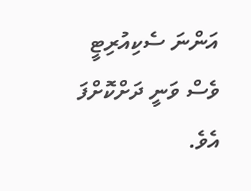އަންނަ ސެކިއުރިޓީ ވެސް ވަނީ ދަށްކޮށްފަ އެވެ.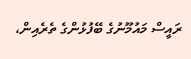ރައީސް މައުމޫނުގެ ބޭފުޅުންގެ ތެރެއިން،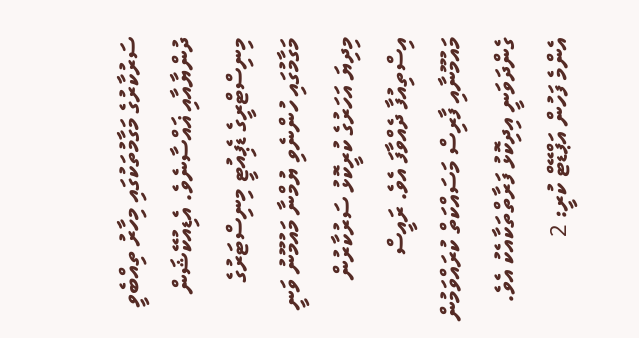ސަރުކާރުގެ މަގާމުތަކުގައި މިހާރު ތިއްބެވީ ދުންޔާއާއި ޣައްސާނެވެ. އެޑިއުކޭޝަން މިނިސްޓްރީގެ ޑެޕިއުޓީ މިނިސްޓަރުގެ މަގާމުގައި ހުންނެވި ޔުމްނާ މައުމޫނު ވަނީ މިދިޔަ އަހަރުގެ ކުރީކޮޅު ސަރުކާރުން އިސްތިއުފާ ދެއްވާފަ އެވެ. ރައީސް މައުމޫނާއި ފާރިސް މަސައްކަތް ކުރައްވަމުން ގެންދަވަނީ އިދިކޮޅު ފަރާތްތަކާއެކު އެވެ.
އެންމެ ފަހުން އަޕްޑޭޓް ކުރީ: 2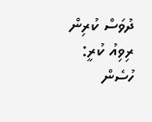ދުވަސް ކުރިން
ރިވިއު ކުރީ: ހުސެން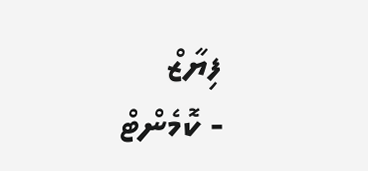ފިޔާޒް
- ކޮމެންޓް